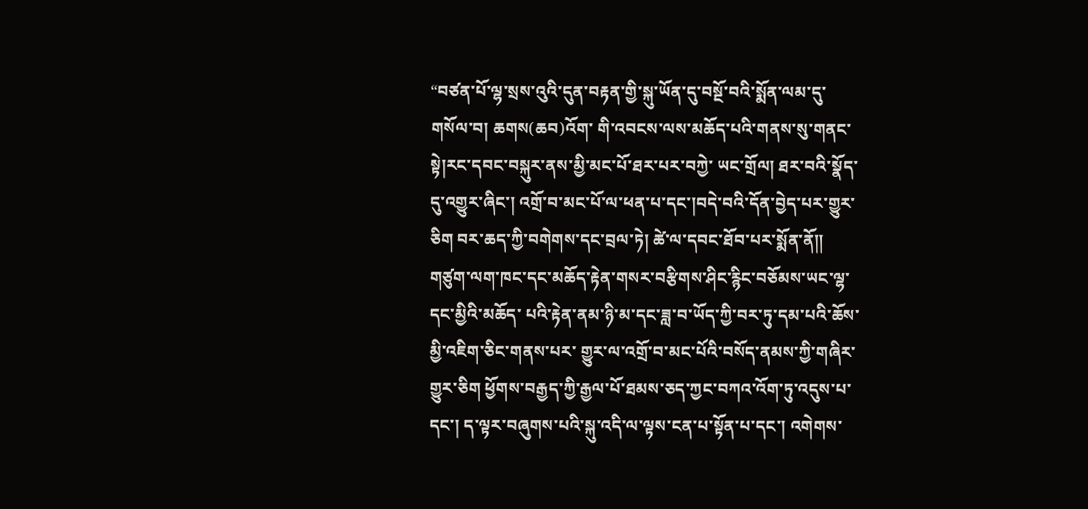“བཙན་པོ་ལྷ་སྲས་འུའི་དུན་བརྟན་གྱི་སྐུ་ཡོན་དུ་བསྔོ་བའི་སྨོན་ལམ་དུ་གསོལ་བ། ཆགས(ཆབ)འོག་ གི་འབངས་ལས་མཆོད་པའི་གནས་སུ་གནང་སྟེ།རང་དབང་བསྐུར་ནས་མྱི་མང་པོ་ཐར་པར་བཀྱེ་ ཡང་གྲོལ། ཐར་བའི་སྣོད་དུ་འགྱུར་ཞིང་། འགྲོ་བ་མང་པོ་ལ་ཕན་པ་དང་།བདེ་བའི་དོན་བྱེད་པར་གྱུར་ཅིག བར་ཆད་ཀྱི་བགེགས་དང་བྲལ་ཏེ། ཚེ་ལ་དབང་ཐོབ་པར་སྨོན་ནོ༎ གཙུག་ལག་ཁང་དང་མཆོད་རྟེན་གསར་བརྩིགས་ཤིང་རྙིང་བཅོམས་ཡང་ལྷ་དང་མྱིའི་མཆོད་ པའི་རྟེན་ནམ་ཉི་མ་དང་ཟླ་བ་ཡོད་ཀྱི་བར་ཏུ་དམ་པའི་ཆོས་མྱི་འཇིག་ཅིང་གནས་པར་ གྱུར་ལ་འགྲོ་བ་མང་པོའི་བསོད་ནམས་ཀྱི་གཞིར་གྱུར་ཅིག ཕྱོགས་བརྒྱད་ཀྱི་རྒྱལ་པོ་ཐམས་ཅད་ཀྱང་བཀའ་འོག་ཏུ་འདུས་པ་དང་། ད་ལྟར་བཞུགས་པའི་སྐུ་འདི་ལ་ལྟས་ངན་པ་སྟོན་པ་དང་། འགེགས་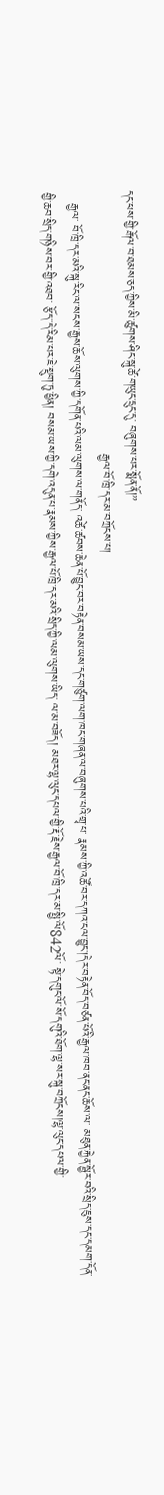དང་ཕས་གྱི་རྒོལ་བ་ཐམས་ཅད་ཀྱིས་མི་ཚུགས་ཤིང་སྐུ་ཚེ་གཡུང་དྲུང་དུ་ བཞུགས་པར་སྨོན་ནོ།”
                                                                རྒྱལ་བོ་ཁྲི་དར་མ་བཀྲོངས་པ།
   རྒྱལ་ བོ་ཁྲི་དར་མའི་སྐུ་རིང་ལ་སངས་རྒྱས་ཆོས་ལུགས་ཀྱི་དགོན་པའི་ལམ་ལུགས་ལ་གནོད་ འཚེ་ཚབས་ཆེན་པོ་བྱུང་བར་བརྟེན་བསམ་ཡས་དང་གཙུག་ལག་ཁང་གཞན་ལ་བཞུགས་པའི་གྲྭ་པ་ རྣམས་ཀྱི་འཚོ་བར་དཀའ་ངལ་བྱུང་།དེར་བརྟེན་བོད་བཙན་པོའི་རྒྱལ་ཁབ་ནང་ནང་ཆོས་ལ་ མཐུན་རྐྱེན་སྦྱོར་བའི་སྲིད་ཇུས་དང་དམག་དོན་གྱི་ཆབ་སྲིད་གཉིས་བར་གྱི་འཐབ་ རྩོད་་དེ་རིམ་པར་ཇེ་སྡུག་ཏུ་ཕྱིན། བསམ་ཡས་ཀྱི་དགེ་འདུན་པ་རྣམས་ཀྱིས་རྒྱལ་པོ་ཁྲི་དར་མའི་སྲིད་ཀྱི་ལམ་ལུགས་ཡིད་ ལ་མ་བཟོད། མཐར་ལྷ་ལུང་དཔལ་གྱི་རྡོ་རྗེས་རྒྱལ་བོ་ཁྲི་དར་མ་སྤྱི་ལོ842ལོ་ སྟེ་དགུང་ལོ་སོ་དགུའི་ཐོག་ལྷ་སར་སྐུ་བཀྲོངས།ལྷ་ལུང་དཔལ་གྱི་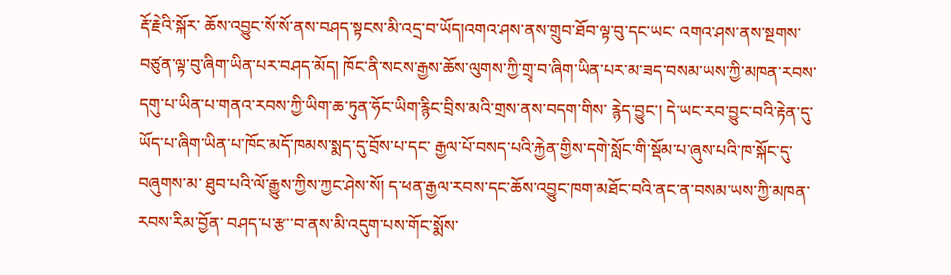རྡོ་རྗེའི་སྐོར་ ཆོས་འབྱུང་སོ་སོ་ནས་བཤད་སྟངས་མི་འདྲ་བ་ཡོད།འགའ་ཤས་ནས་གྲུབ་ཐོབ་ལྟ་བུ་དང་ཡང་ འགའ་ཤས་ནས་སྔགས་བཙུན་ལྟ་བུ་ཞིག་ཡིན་པར་བཤད་མོད། ཁོང་ནི་སངས་རྒྱས་ཆོས་ལུགས་ཀྱི་གྲྭ་བ་ཞིག་ཡིན་པར་མ་ཟད་བསམ་ཡས་ཀྱི་མཁན་རབས་ དགུ་པ་ཡིན་པ་གནའ་རབས་ཀྱི་ཡིག་ཆ་ཏུན་ཧོང་ཡིག་རྙིང་བྲིས་མའི་གྲས་ནས་བདག་གིས་ རྙེད་བྱུང་། དེ་ཡང་རབ་བྱུང་བའི་རྟེན་དུ་ཡོད་པ་ཞིག་ཡིན་པ་ཁོང་མདོ་ཁམས་སྨད་དུ་བྲོས་པ་དང་ རྒྱལ་པོ་བསད་པའི་རྐྱེན་གྱིས་དགེ་སློང་གི་སྡོམ་པ་ཞུས་པའི་ཁ་སྐོང་དུ་བཞུགས་མ་ ཐུབ་པའི་ལོ་རྒྱུས་ཀྱིས་ཀྱང་ཤེས་སོ། ད་ཕན་རྒྱལ་རབས་དང་ཆོས་འབྱུང་ཁག་མཐོང་བའི་ནང་ན་བསམ་ཡས་ཀྱི་མཁན་རབས་རིམ་བྱོན་ བཤད་པ་རྩ་་བ་ནས་མི་འདུག་པས་གོང་སྨོས་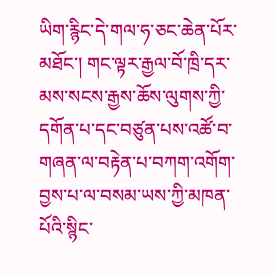ཡིག་རྙིང་དེ་གལ་ཧ་ཅང་ཆེན་པོར་མཐོང་། གང་ལྟར་རྒྱལ་བོ་ཁྲི་དར་མས་སངས་རྒྱས་ཆོས་ལུགས་ཀྱི་དགོན་པ་དང་བཙུན་པས་འཚོ་བ་ གཞན་ལ་བརྟེན་པ་བཀག་འགོག་བྱས་པ་ལ་བསམ་ཡས་ཀྱི་མཁན་པོའི་སྙིང་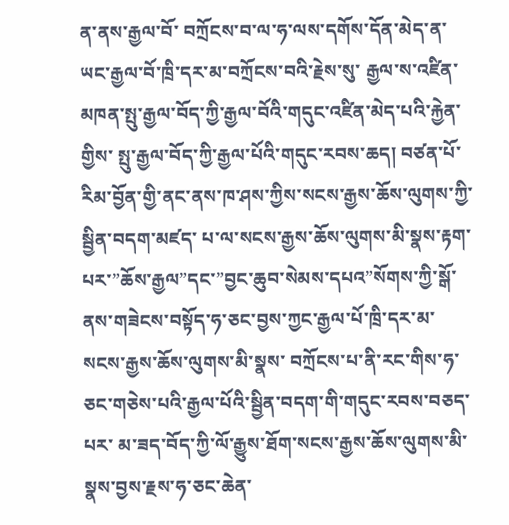ན་ནས་རྒྱལ་བོ་ བཀྲོངས་བ་ལ་ཧ་ལས་དགོས་དོན་མེད་ན་ཡང་རྒྱལ་བོ་ཁྲི་དར་མ་བཀྲོངས་བའི་རྗེས་སུ་ རྒྱལ་ས་འཛིན་མཁན་སྤུ་རྒྱལ་བོད་ཀྱི་རྒྱལ་བོའི་གདུང་འཛིན་མེད་པའི་རྐྱེན་གྱིས་ སྤུ་རྒྱལ་བོད་ཀྱི་རྒྱལ་པོའི་གདུང་རབས་ཆད། བཙན་པོ་རིམ་བྱོན་གྱི་ནང་ནས་ཁ་ཤས་ཀྱིས་སངས་རྒྱས་ཆོས་ལུགས་ཀྱི་སྦྱིན་བདག་མཛད་ པ་ལ་སངས་རྒྱས་ཆོས་ལུགས་མི་སྣས་རྟག་པར་”ཆོས་རྒྱལ”དང་”བྱང་ཆུབ་སེམས་དཔའ”སོགས་ཀྱི་སྒོ་ ནས་གཟེངས་བསྟོད་ཧ་ཅང་བྱས་ཀྱང་རྒྱལ་པོ་ཁྲི་དར་མ་སངས་རྒྱས་ཆོས་ལུགས་མི་སྣས་ བཀྲོངས་པ་ནི་རང་གིས་ཧ་ཅང་གཅེས་པའི་རྒྱལ་པོའི་སྦྱིན་བདག་གི་གདུང་རབས་བཅད་པར་ མ་ཟད་བོད་ཀྱི་ལོ་རྒྱུས་ཐོག་སངས་རྒྱས་ཆོས་ལུགས་མི་སྣས་བྱས་རྗས་ཧ་ཅང་ཆེན་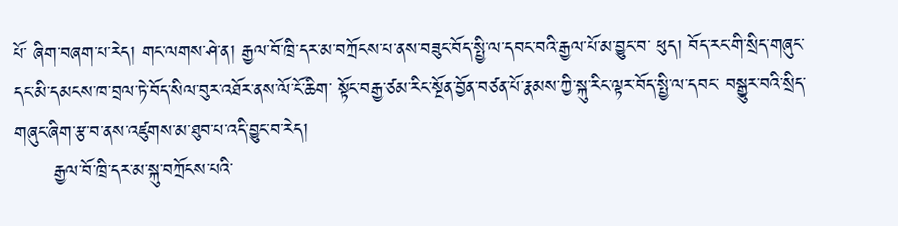པོ་ ཞིག་བཞག་པ་རེད། གང་ལགས་ཤེ་ན། རྒྱལ་བོ་ཁྲི་དར་མ་བཀྲོངས་པ་ནས་བཟུང་བོད་སྤྱི་ལ་དབང་བའི་རྒྱལ་པོ་མ་བྱུང་བ་ ཕུད། བོད་རང་གི་སྲིད་གཞུང་དང་མི་དམངས་ཁ་བྲལ་ཏེ་བོད་སིལ་བུར་འཐོར་ནས་ལོ་ངོ་ཆིག་ སྟོང་བརྒྱ་ཙམ་རིང་སྔོན་བྱོན་བཙན་པོ་རྣམས་ཀྱི་སྐུ་རིང་ལྟར་བོད་སྤྱི་ལ་དབང་ བསྒྱུར་བའི་སྲིད་གཞུང་ཞིག་རྩ་བ་ནས་འཛུགས་མ་ཐུབ་པ་འདི་བྱུང་བ་རེད།
      རྒྱལ་བོ་ཁྲི་དར་མ་སྐུ་བཀྲོངས་པའི་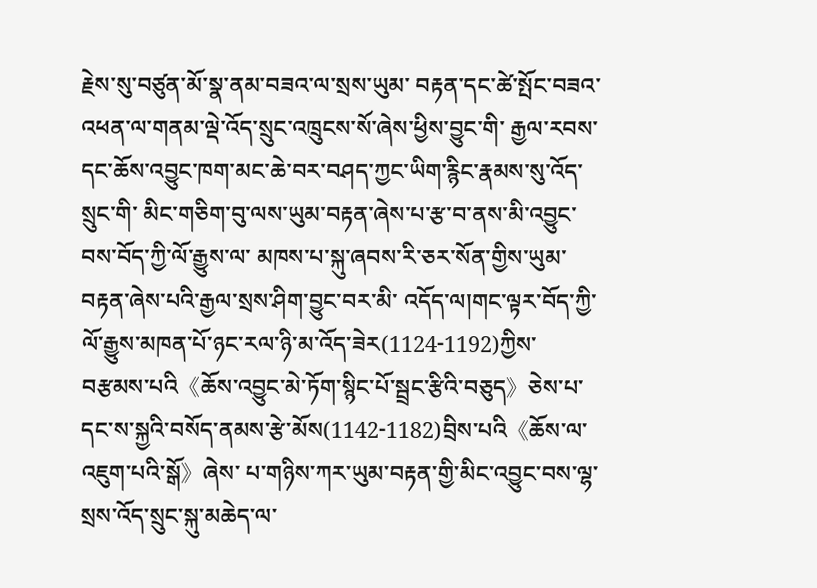རྗེས་སུ་བཙུན་མོ་སྣ་ནམ་བཟའ་ལ་སྲས་ཡུམ་ བརྟན་དང་ཚེ་སྤོང་བཟའ་འཕན་ལ་གནམ་ལྡེ་འོད་སྲུང་འཁྲུངས་སོ་ཞེས་ཕྱིས་བྱུང་གི་ རྒྱལ་རབས་དང་ཆོས་འབྱུང་ཁག་མང་ཆེ་བར་བཤད་ཀྱང་ཡིག་རྙིང་རྣམས་སུ་འོད་སྲུང་གི་ མིང་གཅིག་བུ་ལས་ཡུམ་བརྟན་ཞེས་པ་རྩ་བ་ནས་མི་འབྱུང་བས་བོད་ཀྱི་ལོ་རྒྱུས་ལ་ མཁས་པ་སྐུ་ཞབས་རི་ཅར་སོན་གྱིས་ཡུམ་བརྟན་ཞེས་པའི་རྒྱལ་སྲས་ཤིག་བྱུང་བར་མི་ འདོད་ལ།གང་ལྟར་བོད་ཀྱི་ལོ་རྒྱུས་མཁན་པོ་ཉང་རལ་ཉི་མ་འོད་ཟེར(1124-1192)ཀྱིས་བརྩམས་པའི《ཆོས་འབྱུང་མེ་ཏོག་སྙིང་པོ་སྦྲང་རྩིའི་བཅུད》ཅེས་པ་དང་ས་སྐྱའི་བསོད་ནམས་རྩེ་མོས(1142-1182)བྲིས་པའི《ཆོས་ལ་འཇུག་པའི་སྒོ》ཞེས་ པ་གཉིས་ཀར་ཡུམ་བརྟན་གྱི་མིང་འབྱུང་བས་ལྷ་སྲས་འོད་སྲུང་སྐུ་མཆེད་ལ་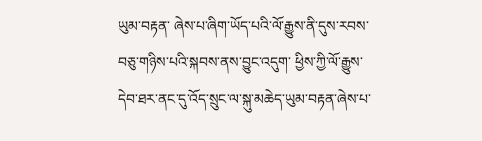ཡུམ་བརྟན་ ཞེས་པ་ཞིག་ཡོད་པའི་ལོ་རྒྱུས་ནི་དུས་རབས་བཅུ་གཉིས་པའི་སྐབས་ནས་བྱུང་འདུག་ ཕྱིས་ཀྱི་ལོ་རྒྱུས་དེབ་ཐར་ནང་དུ་འོད་སྲུང་ལ་སྐུ་མཆེད་ཡུམ་བརྟན་ཞེས་པ་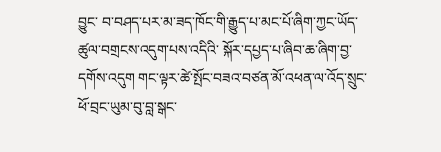བྱུང་ བ་བཤད་པར་མ་ཟད་ཁོང་གི་རྒྱུད་པ་མང་པོ་ཞིག་ཀྱང་ཡོད་ཚུལ་བགྲངས་འདུག་པས་འདིའི་ སྐོར་དཔྱད་པ་ཞིབ་ཆ་ཞིག་བྱ་དགོས་འདུག གང་ལྟར་ཚེ་སྤོང་བཟའ་བཙན་མོ་འཕན་ལ་འོད་སྲུང་ཕོ་བྲང་ཡུམ་བུ་བླ་སྒང་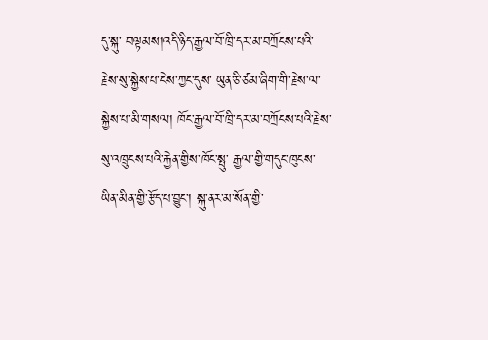དུ་སྐུ་ བལྟམས།འདི་ཉིད་རྒྱལ་བོ་ཁྲི་དར་མ་བཀྲོངས་པའི་རྗེས་སུ་སྐྱེས་པ་ངེས་ཀྱང་དུས་ ཡུན་ཅི་ཙམ་ཞིག་གི་རྗེས་ལ་སྐྱེས་པ་མི་གསལ། ཁོང་རྒྱལ་བོ་ཁྲི་དར་མ་བཀྲོངས་པའི་རྗེས་སུ་འཁྲུངས་པའི་རྐྱེན་གྱིས་ཁོང་སྤུ་ རྒྱལ་གྱི་གདུང་ཁུངས་ཡིན་མིན་གྱི་རྩོད་པ་བྱུང་། སྐུ་ནར་མ་སོན་གྱི་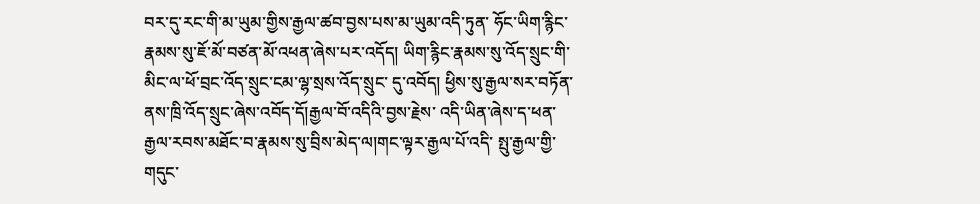བར་དུ་རང་གི་མ་ཡུམ་གྱིས་རྒྱལ་ཚབ་བྱས་པས་མ་ཡུམ་འདི་ཏུན་ ཧོང་ཡིག་རྙིང་རྣམས་སུ་ཇོ་མོ་བཙན་མོ་འཕན་ཞེས་པར་འདོད། ཡིག་རྙིང་རྣམས་སུ་འོད་སྲུང་གི་མིང་ལ་ཕོ་བྲང་འོད་སྲུང་ངམ་ལྷ་སྲས་འོད་སྲུང་ དུ་འབོད། ཕྱིས་སུ་རྒྱལ་སར་བཏོན་ནས་ཁྲི་འོད་སྲུང་ཞེས་འབོད་དོ།རྒྱལ་བོ་འདིའི་བྱས་རྗེས་ འདི་ཡིན་ཞེས་ད་ཕན་རྒྱལ་རབས་མཐོང་བ་རྣམས་སུ་བྲིས་མེད་ལ།གང་ལྟར་རྒྱལ་པོ་འདི་ སྤུ་རྒྱལ་གྱི་གདུང་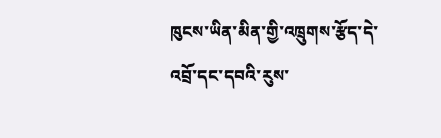ཁུངས་ཡིན་མིན་གྱི་འཁྲུགས་རྩོད་དེ་འབྲོ་དང་དབའི་རུས་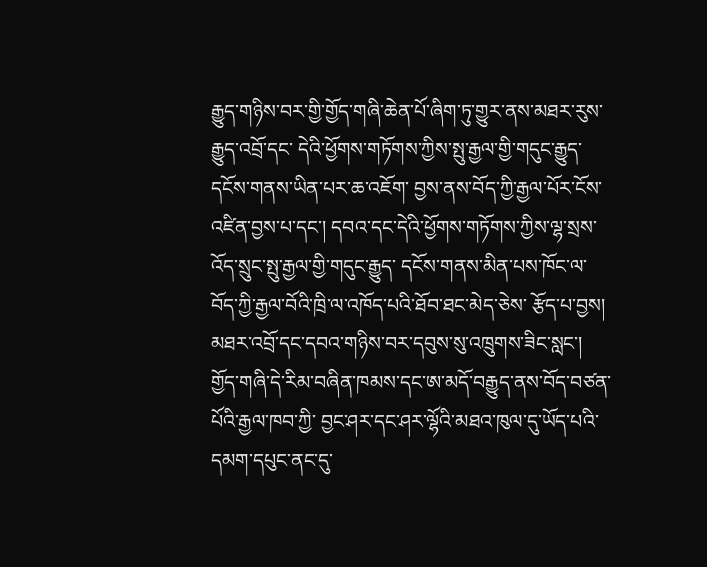རྒྱུད་གཉིས་བར་གྱི་གྱོད་གཞི་ཆེན་པོ་ཞིག་ཏུ་གྱུར་ནས་མཐར་རུས་རྒྱུད་འབྲོ་དང་ དེའི་ཕྱོགས་གཏོགས་ཀྱིས་སྤུ་རྒྱལ་གྱི་གདུང་རྒྱུད་དངོས་གནས་ཡིན་པར་ཆ་འཇོག་ བྱས་ནས་བོད་ཀྱི་རྒྱལ་པོར་ངོས་འཛིན་བྱས་པ་དང་། དབའ་དང་དེའི་ཕྱོགས་གཏོགས་ཀྱིས་ལྷ་སྲས་འོད་སྲུང་སྤུ་རྒྱལ་གྱི་གདུང་རྒྱུད་ དངོས་གནས་མིན་པས་ཁོང་ལ་བོད་ཀྱི་རྒྱལ་བོའི་ཁྲི་ལ་འཁོད་པའི་ཐོབ་ཐང་མེད་ཅེས་ རྩོད་པ་བྱས། མཐར་འབྲོ་དང་དབའ་གཉིས་བར་དབུས་སུ་འཁྲུགས་ཟིང་སླང་། གྱོད་གཞི་དེ་རིམ་བཞིན་ཁམས་དང་ཨ་མདོ་བརྒྱུད་ནས་བོད་བཙན་པོའི་རྒྱལ་ཁབ་ཀྱི་ བྱང་ཤར་དང་ཤར་ལྷོའི་མཐའ་ཁུལ་དུ་ཡོད་པའི་དམག་དཔུང་ནང་དུ་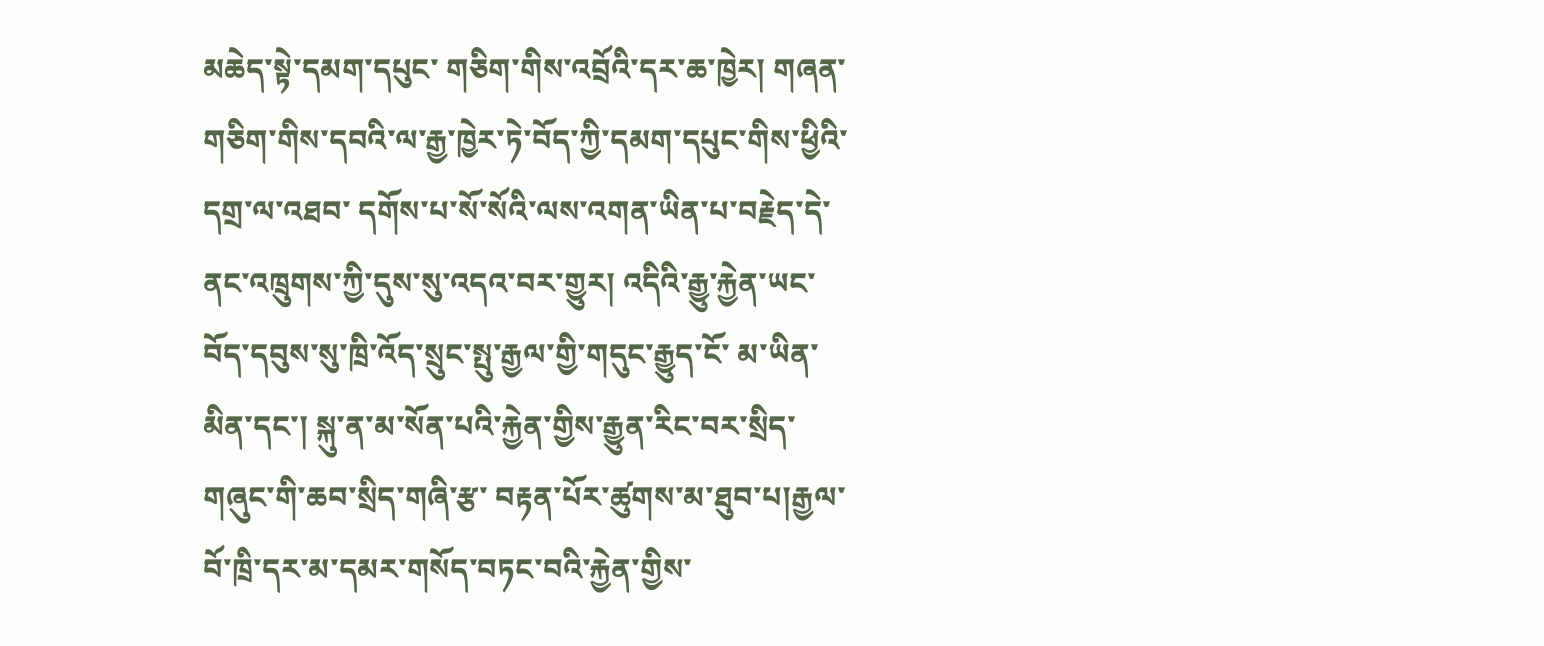མཆེད་སྟེ་དམག་དཔུང་ གཅིག་གིས་འབྲོའི་དར་ཆ་ཁྱེར། གཞན་གཅིག་གིས་དབའི་ལ་རྒྱ་ཁྱེར་ཏེ་བོད་ཀྱི་དམག་དཔུང་གིས་ཕྱིའི་དགྲ་ལ་འཐབ་ དགོས་པ་སོ་སོའི་ལས་འགན་ཡིན་པ་བརྗེད་དེ་ནང་འཁྲུགས་ཀྱི་དུས་སུ་འདའ་བར་གྱུར། འདིའི་རྒྱུ་རྐྱེན་ཡང་བོད་དབུས་སུ་ཁྲི་འོད་སྲུང་སྤུ་རྒྱལ་གྱི་གདུང་རྒྱུད་ངོ་ མ་ཡིན་མིན་དང་། སྐུ་ན་མ་སོན་པའི་རྐྱེན་གྱིས་རྒྱུན་རིང་བར་སྲིད་གཞུང་གི་ཆབ་སྲིད་གཞི་རྩ་ བརྟན་པོར་ཚུགས་མ་ཐུབ་པ།རྒྱལ་བོ་ཁྲི་དར་མ་དམར་གསོད་བཏང་བའི་རྐྱེན་གྱིས་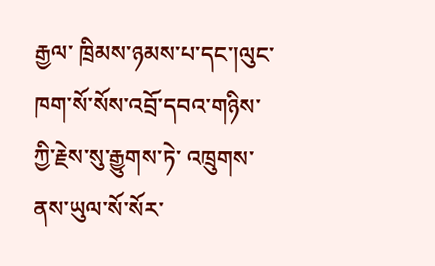རྒྱལ་ ཁྲིམས་ཉམས་པ་དང་།ལུང་ཁག་སོ་སོས་འབྲོ་དབའ་གཉིས་ཀྱི་རྗེས་སུ་རྒྱུགས་ཏེ་ འཁྲུགས་ནས་ཡུལ་སོ་སོར་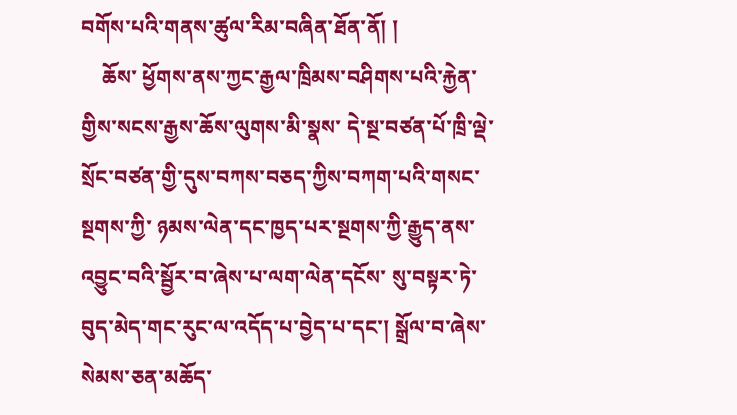བགོས་པའི་གནས་ཚུལ་རིམ་བཞིན་ཐོན་ནོ། །
    ཆོས་ ཕྱོགས་ནས་ཀྱང་རྒྱལ་ཁྲིམས་བཤིགས་པའི་རྐྱེན་གྱིས་སངས་རྒྱས་ཆོས་ལུགས་མི་སྣས་ དེ་སྔ་བཙན་པོ་ཁྲི་ལྡེ་སྲོང་བཙན་གྱི་དུས་བཀས་བཅད་ཀྱིས་བཀག་པའི་གསང་སྔགས་ཀྱི་ ཉམས་ལེན་དང་ཁྱད་པར་སྔགས་ཀྱི་རྒྱུད་ནས་འབྱུང་བའི་སྦྱོར་བ་ཞེས་པ་ལག་ལེན་དངོས་ སུ་བསྟར་ཏེ་བུད་མེད་གང་རུང་ལ་འདོད་པ་བྱེད་པ་དང་། སྒྲོལ་བ་ཞེས་སེམས་ཅན་མཆོད་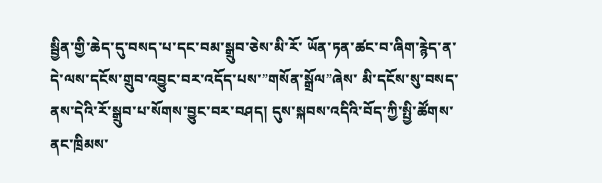སྦྱིན་གྱི་ཆེད་དུ་བསད་པ་དང་བམ་སྒྲུབ་ཅེས་མི་རོ་ ཡོན་ཏན་ཚང་བ་ཞིག་རྙེད་ན་དེ་ལས་དངོས་གྲུབ་འབྱུང་བར་འདོད་པས་”གསོན་སྒྲོལ”ཞེས་ མི་དངོས་སུ་བསད་ནས་དེའི་རོ་སྒྲུབ་པ་སོགས་བྱུང་བར་བཤད། དུས་སྐབས་འདིའི་བོད་ཀྱི་སྤྱི་ཚོགས་ནང་ཁྲིམས་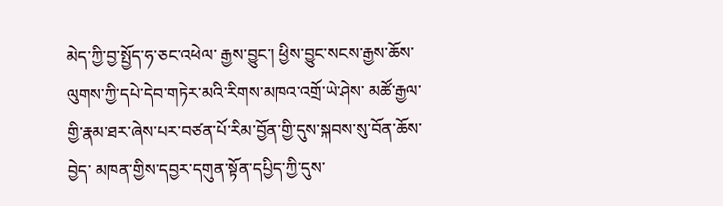མེད་ཀྱི་བྱ་སྤྱོད་ཧ་ཅང་འཕེལ་ རྒྱས་བྱུང་། ཕྱིས་བྱུང་སངས་རྒྱས་ཆོས་ལུགས་ཀྱི་དཔེ་དེབ་གཏེར་མའི་རིགས་མཁའ་འགྲོ་ཡེ་ཤེས་ མཚོ་རྒྱལ་གྱི་རྣམ་ཐར་ཞེས་པར་བཙན་པོ་རིམ་བྱོན་གྱི་དུས་སྐབས་སུ་བོན་ཆོས་བྱེད་ མཁན་གྱིས་དབྱར་དགུན་སྟོན་དཔྱིད་ཀྱི་དུས་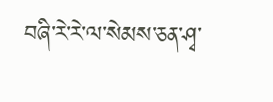བཞི་རེ་རེ་ལ་སེམས་ཅན་ཤྭ་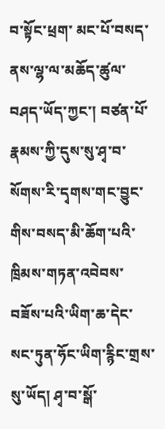བ་སྟོང་ཕྲག་ མང་པོ་བསད་ནས་ལྷ་ལ་མཆོད་ཚུལ་བཤད་ཡོད་ཀྱང་། བཙན་པོ་རྣམས་ཀྱི་དུས་སུ་ཤྭ་བ་སོགས་རི་དྭགས་གང་བྱུང་གིས་བསད་མི་ཆོག་པའི་ ཁྲིམས་གཏན་འབེབས་བཟོས་པའི་ཡིག་ཆ་དེང་སང་ཏུན་ཧོང་ཡིག་རྙིང་གྲས་སུ་ཡོད། ཤྭ་བ་སྒོ་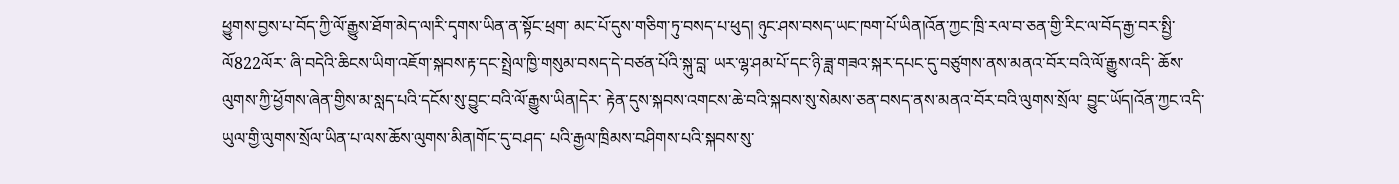ཕྱུགས་བྱས་པ་བོད་ཀྱི་ལོ་རྒྱུས་ཐོག་མེད་ལ།རི་དྭགས་ཡིན་ན་སྟོང་ཕྲག་ མང་པོ་དུས་གཅིག་ཏུ་བསད་པ་ཕུད། ཉུང་ཤས་བསད་ཡང་ཁག་པོ་ཡིན།འོན་ཀྱང་ཁྲི་རལ་བ་ཅན་གྱི་རིང་ལ་བོད་རྒྱ་བར་སྤྱི་ལོ822ལོར་ ཞི་བདེའི་ཆིངས་ཡིག་འཇོག་སྐབས་རྟ་དང་སྤྲེལ་ཁྱི་གསུམ་བསད་དེ་བཙན་པོའི་སྐུ་བླ་ ཡར་ལྷ་ཤམ་པོ་དང་ཉི་ཟླ་གཟའ་སྐར་དཔང་དུ་བཙུགས་ནས་མནའ་བོར་བའི་ལོ་རྒྱུས་འདི་ ཆོས་ལུགས་ཀྱི་ཕྱོགས་ཞེན་གྱིས་མ་སླད་པའི་དངོས་སུ་བྱུང་བའི་ལོ་རྒྱུས་ཡིན།དེར་ རྟེན་དུས་སྐབས་འགངས་ཆེ་བའི་སྐབས་སུ་སེམས་ཅན་བསད་ནས་མནའ་བོར་བའི་ལུགས་སྲོལ་ བྱུང་ཡོད།འོན་ཀྱང་འདི་ཡུལ་གྱི་ལུགས་སྲོལ་ཡིན་པ་ལས་ཆོས་ལུགས་མིན།གོང་དུ་བཤད་ པའི་རྒྱལ་ཁྲིམས་བཤིགས་པའི་སྐབས་སུ་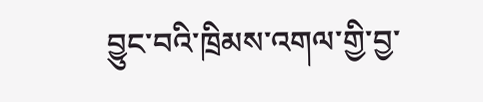བྱུང་བའི་ཁྲིམས་འགལ་གྱི་བྱ་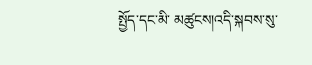སྤྱོད་དང་མི་ མཚུངས།འདི་སྐབས་སུ་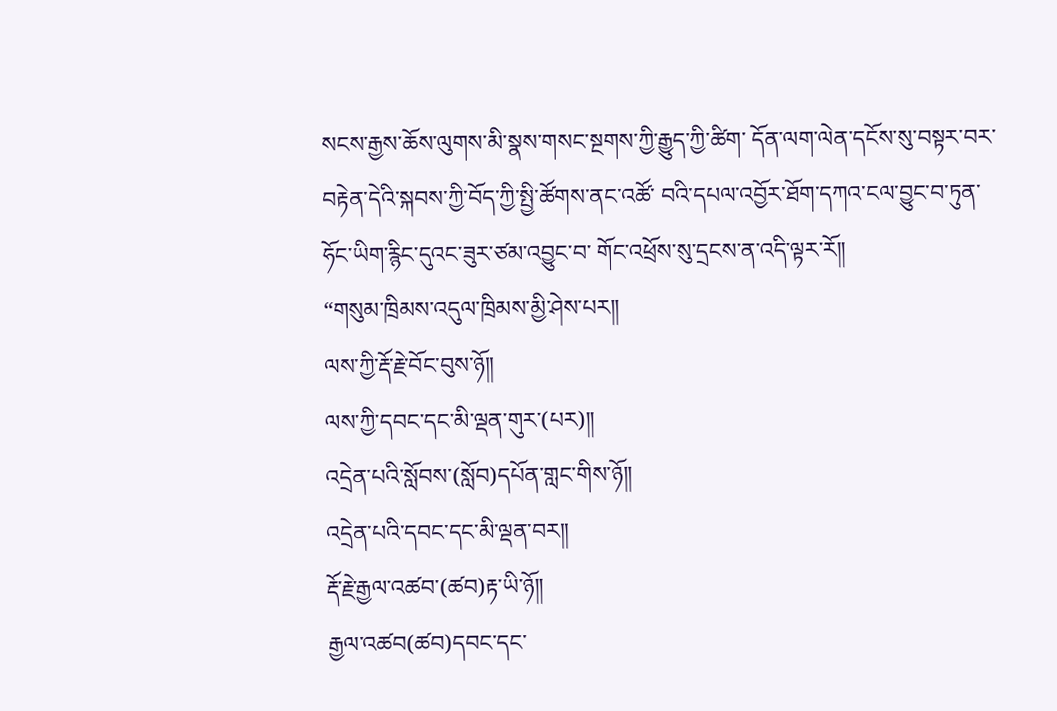སངས་རྒྱས་ཆོས་ལུགས་མི་སྣས་གསང་སྔགས་ཀྱི་རྒྱུད་ཀྱི་ཚིག་ དོན་ལག་ལེན་དངོས་སུ་བསྟར་བར་བརྟེན་དེའི་སྐབས་ཀྱི་བོད་ཀྱི་སྤྱི་ཚོགས་ནང་འཚོ་ བའི་དཔལ་འབྱོར་ཐོག་དཀའ་ངལ་བྱུང་བ་ཏུན་ཧོང་ཡིག་རྙིང་དུའང་ཟུར་ཙམ་འབྱུང་བ་ གོང་འཕྲོས་སུ་དྲངས་ན་འདི་ལྟར་རོ༎
“གསུམ་ཁྲིམས་འདུལ་ཁྲིམས་མྱི་ཤེས་པར༎
ལས་ཀྱི་རྡོ་རྗེ་བོང་བུས་ཉོ༎
ལས་ཀྱི་དབང་དང་མི་ལྡན་གུར་(པར)༎
འདྲེན་པའི་སློབས་(སློབ)དཔོན་གླང་གིས་ཉོ༎
འདྲེན་པའི་དབང་དང་མི་ལྡན་བར༎
རྡོ་རྗེ་རྒྱལ་འཚབ་(ཚབ)རྟ་ཡི་ཉོ༎
རྒྱལ་འཚབ(ཚབ)དབང་དང་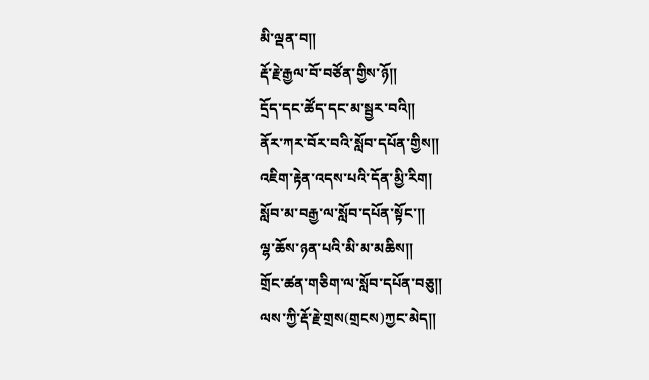མི་ལྡན་བ༎
རྡོ་རྗེ་རྒྱལ་བོ་བཙོན་གྱིས་ཉོ༎
དྲོད་དང་ཚོད་དང་མ་སྦྱར་བའི༎
ནོར་ཀར་བོར་བའི་སློབ་དཔོན་གྱིས༎
འཇིག་རྟེན་འདས་པའི་དོན་མྱི་རིག།
སློབ་མ་བརྒྱ་ལ་སློབ་དཔོན་སྟོང་༎
ལྷ་ཆོས་ཉན་པའི་མི་མ་མཆིས༎
གྲོང་ཚན་གཅིག་ལ་སློབ་དཔོན་བཅུ༎
ལས་ཀྱི་རྡོ་རྗེ་གྲས(གྲངས)ཀྱང་མེད༎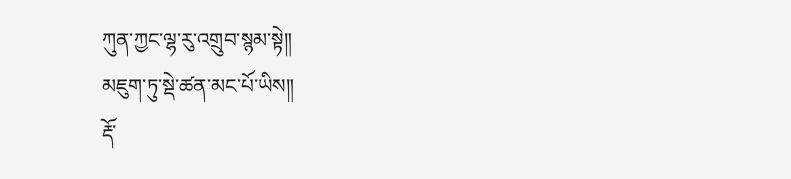ཀུན་ཀྱང་ལྷ་རུ་འགྲུབ་སྙམ་སྟེ༎
མཇུག་ཏུ་སྡེ་ཚན་མང་པོ་ཡིས༎
རྡོ་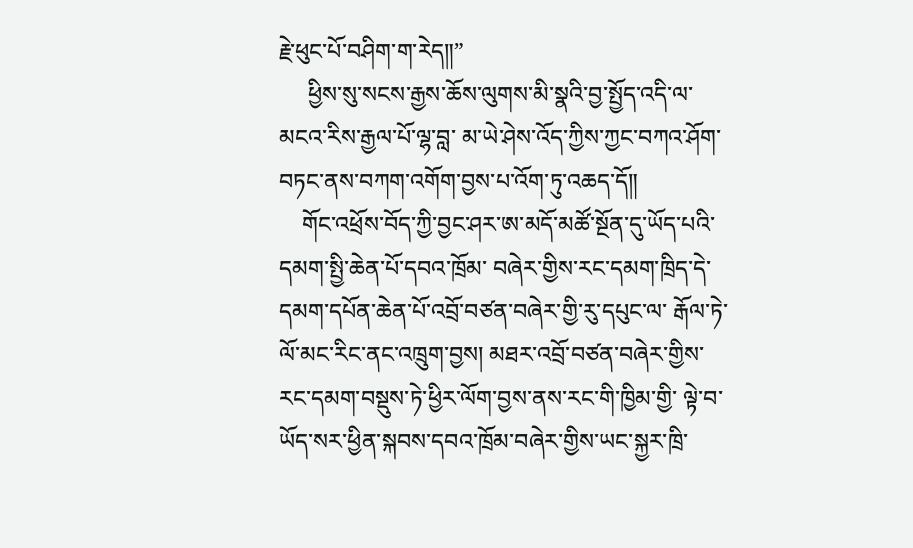རྗེ་ཕུང་པོ་བཤིག་ག་རེད༎”
     ཕྱིས་སུ་སངས་རྒྱས་ཆོས་ལུགས་མི་སྣའི་བྱ་སྤྱོད་འདི་ལ་མངའ་རིས་རྒྱལ་པོ་ལྷ་བླ་ མ་ཡེ་ཤེས་འོད་ཀྱིས་ཀྱང་བཀའ་ཤོག་བཏང་ནས་བཀག་འགོག་བྱས་པ་འོག་ཏུ་འཆད་དོ༎
    གོང་འཕྲོས་བོད་ཀྱི་བྱང་ཤར་ཨ་མདོ་མཚོ་སྔོན་དུ་ཡོད་པའི་དམག་སྤྱི་ཆེན་པོ་དབའ་ཁྲོམ་ བཞེར་གྱིས་རང་དམག་ཁྲིད་དེ་དམག་དཔོན་ཆེན་པོ་འབྲོ་བཙན་བཞེར་གྱི་རུ་དཔུང་ལ་ རྒོལ་ཏེ་ལོ་མང་རིང་ནང་འཁྲུག་བྱས། མཐར་འབྲོ་བཙན་བཞེར་གྱིས་རང་དམག་བསྡུས་ཏེ་ཕྱིར་ལོག་བྱས་ནས་རང་གི་ཁྱིམ་གྱི་ ལྟེ་བ་ཡོད་སར་ཕྱིན་སྐབས་དབའ་ཁྲོམ་བཞེར་གྱིས་ཡང་སྐྱར་ཁྲི་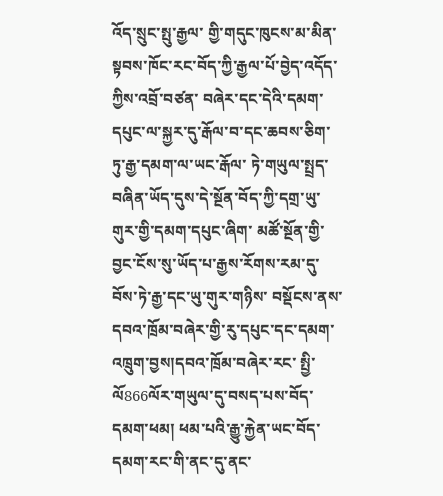འོད་སྲུང་སྤུ་རྒྱལ་ གྱི་གདུང་ཁུངས་མ་མིན་སྟབས་ཁོང་རང་བོད་ཀྱི་རྒྱལ་པོ་བྱེད་འདོད་ཀྱིས་འབྲོ་བཙན་ བཞེར་དང་དེའི་དམག་དཔུང་ལ་སྐྱར་དུ་རྒོལ་བ་དང་ཆབས་ཅིག་ཏུ་རྒྱ་དམག་ལ་ཡང་རྒོལ་ ཏེ་གཡུལ་སྤྲད་བཞིན་ཡོད་དུས་དེ་སྔོན་བོད་ཀྱི་དགྲ་ཡུ་གུར་གྱི་དམག་དཔུང་ཞིག་ མཚོ་སྔོན་གྱི་བྱང་ངོས་སུ་ཡོད་པ་རྒྱས་རོགས་རམ་དུ་བོས་ཏེ་རྒྱ་དང་ཡུ་གུར་གཉིས་ བསྡོངས་ནས་དབའ་ཁྲོམ་བཞེར་གྱི་རུ་དཔུང་དང་དམག་འཁྲུག་བྱས།དབའ་ཁྲོམ་བཞེར་རང་ སྤྱི་ལོ866ལོར་གཡུལ་དུ་བསད་པས་བོད་དམག་ཕམ། ཕམ་པའི་རྒྱུ་རྐྱེན་ཡང་བོད་དམག་རང་གི་ནང་དུ་ནང་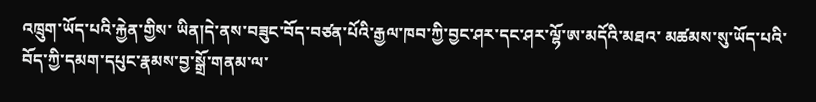འཁྲུག་ཡོད་པའི་རྐྱེན་གྱིས་ ཡིན།དེ་ནས་བཟུང་བོད་བཙན་པོའི་རྒྱལ་ཁབ་ཀྱི་བྱང་ཤར་དང་ཤར་ལྷོ་ཨ་མདོའི་མཐའ་ མཚམས་སུ་ཡོད་པའི་བོད་ཀྱི་དམག་དཔུང་རྣམས་བྱ་སྒྲོ་གནམ་ལ་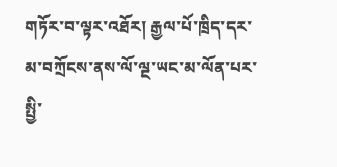གཏོར་བ་ལྟར་འཐོར། རྒྱལ་པོ་ཁྲིད་དར་མ་བཀྲོངས་ནས་ལོ་ལྔ་ཡང་མ་ལོན་པར་སྤྱི་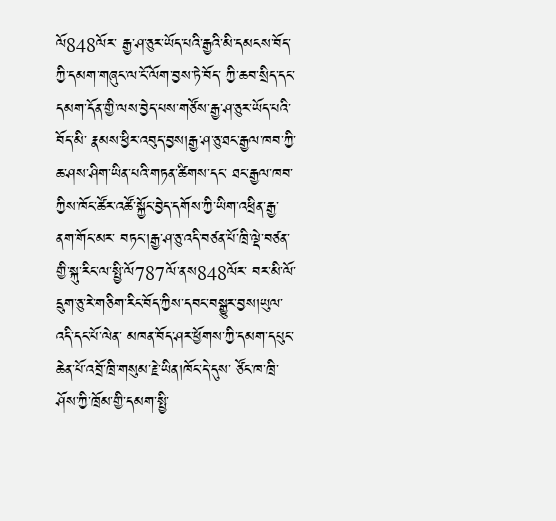ལོ848ལོར་ རྒྱ་ཤ་ཅུར་ཡོད་པའི་རྒྱའི་མི་དམངས་བོད་ཀྱི་དམག་གཞུང་ལ་ངོ་ལོག་བྱས་ཏེ་བོད་ ཀྱི་ཆབ་སྲིད་དང་དམག་དོན་གྱི་ལས་བྱེད་པས་གཙོས་རྒྱ་ཤ་ཅུར་ཡོད་པའི་བོད་མི་ རྣམས་ཕྱིར་འབུད་བྱས།རྒྱ་ཤ་ཅུ་ཐང་རྒྱལ་ཁབ་ཀྱི་ཆ་ཤས་ཤིག་ཡིན་པའི་གཏན་ཚིགས་དང་ ཐང་རྒྱལ་ཁབ་ཀྱིས་ཁོང་ཚོར་འཚོ་སྐྱོང་བྱེད་དགོས་ཀྱི་ཡིག་འཕྲིན་རྒྱ་ནག་གོང་མར་ བཏང་།རྒྱ་ཤ་ཅུ་འདི་བཙན་པོ་ཁྲི་ལྡེ་བཙན་གྱི་སྐུ་རིང་ལ་སྤྱི་ལོ787ལོ་ནས848ལོར་ བར་མི་ལོ་དྲུག་ཅུ་རེ་གཅིག་རིང་བོད་ཀྱིས་དབང་བསྒྱུར་བྱས།ཡུལ་འདི་དང་པོ་ལེན་ མཁན་བོད་ཤར་ཕྱོགས་ཀྱི་དམག་དཔུང་ཆེན་པོ་འབྲོ་ཁྲི་གསུམ་རྗེ་ཡིན།ཁོང་དེ་དུས་ ཙོང་ཁ་ཁྲི་ཤོས་ཀྱི་ཁྲོམ་གྱི་དམག་སྤྱི་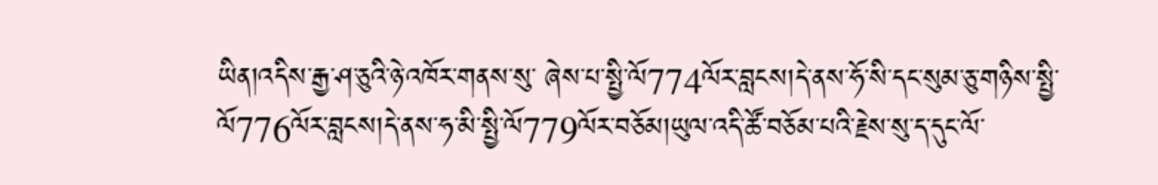ཡིན།འདིས་རྒྱ་ཤ་ཅུའི་ཉེ་འཁོར་གནས་སུ་ ཞེས་པ་སྤྱི་ལོ774ལོར་བླངས།དེ་ནས་ཧོ་སི་དང་སུམ་ཅུ་གཉིས་སྤྱི་ལོ776ལོར་བླངས།དེ་ནས་ཧ་མི་སྤྱི་ལོ779ལོར་བཅོམ།ཡུལ་འདི་ཚོ་བཅོམ་པའི་རྗེས་སུ་ད་དུང་ལོ་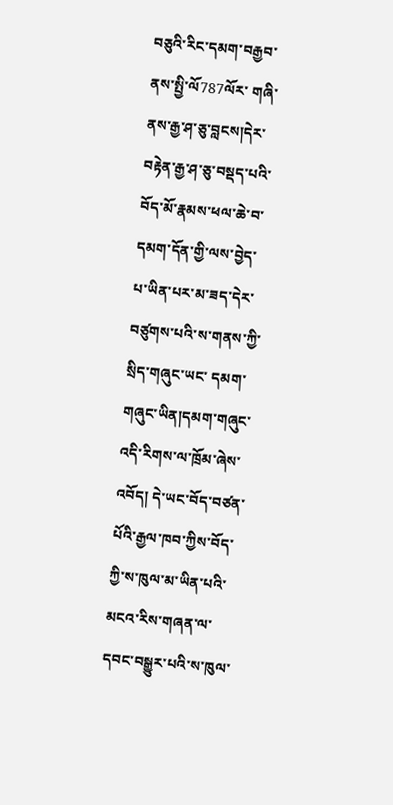བཅུའི་རིང་དམག་བརྒྱབ་ནས་སྤྱི་ལོ787ལོར་ གཞི་ནས་རྒྱ་ཤ་ཅུ་བླངས།དེར་བརྟེན་རྒྱ་ཤ་ཅུ་བསྡད་པའི་བོད་མོ་རྣམས་ཕལ་ཆེ་བ་ དམག་དོན་གྱི་ལས་བྱེད་པ་ཡིན་པར་མ་ཟད་དེར་བཙུགས་པའི་ས་གནས་ཀྱི་སྲིད་གཞུང་ཡང་ དམག་གཞུང་ཡིན།དམག་གཞུང་འདི་རིགས་ལ་ཁྲོམ་ཞེས་འབོད། དེ་ཡང་བོད་བཙན་པོའི་རྒྱལ་ཁབ་ཀྱིས་བོད་ཀྱི་ས་ཁུལ་མ་ཡིན་པའི་མངའ་རིས་གཞན་ལ་ དབང་བསྒྱུར་པའི་ས་ཁུལ་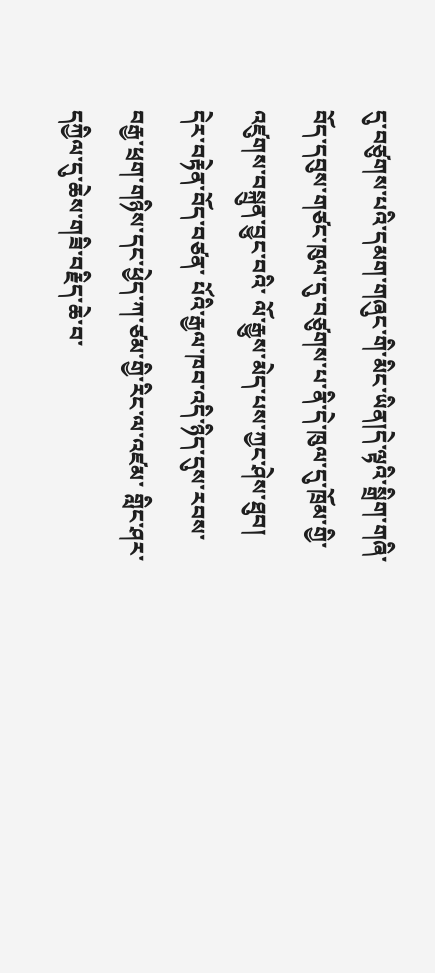དུ་བཙུགས་པའི་དམག་གཞུང་གི་མིང་ཡིན།དེ་ལྟའི་སྒྲིག་གཞི་ བོད་དབུས་གཙང་ཁུལ་དུ་བཙུགས་པ་ནི་དེ་ཁུལ་དུ་ཁྲོམ་གྱི་འཛུགས་བསྐྲུན་བྱུང་བའི་ ལོ་རྒྱུས་མེད་པས་ཀྱང་ཤེས་ཐུབ། དེར་བརྟེན་བོད་བཙན་ པོའི་རྒྱལ་ཁབ་འདི་ཉིད་དུས་རབས་བརྒྱ་ཕྲག་གཉིས་དང་ཕྱེད་ཀ་ཙམ་གྱི་རིང་ལ་འཛམ་ གླིང་ཤར་དཀྱིལ་དུ་ཆེས་གཟི་བརྗིད་ཆེ་བ་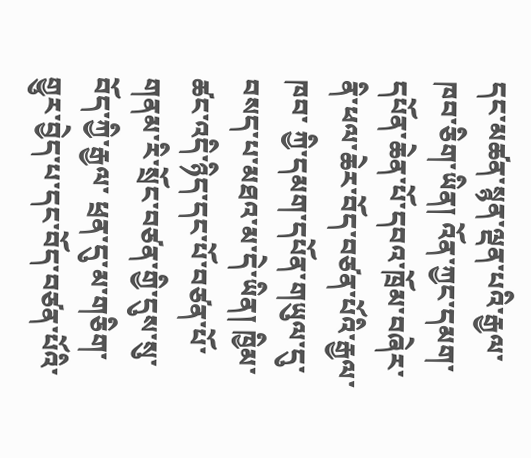དང་མཚན་སྙན་ལྡན་པའི་རྒྱལ་ཁབ་ཅིག་ཡིན། འོན་ཀྱང་དམག་དཔོན་ཆེན་པོ་དབའ་ཁྲོམ་བཞེར་ནི་ཕལ་ཆེར་བོད་བཙན་པོའི་རྒྱལ་ཁབ་ ཀྱི་དམག་དཔོན་གཡུལ་དུ་བསད་པ་མཐའ་མ་དེ་ཡིན། ཁྱིམ་ཚང་འདི་ཉིད་དང་པོ་བཙན་པོ་གནམ་རི་སྲོང་བཙན་གྱི་དུས་སུ་བོད་ཀྱི་རྒྱལ་ ཕྲན་དུ་མ་གཅིག་གྱུར་བྱེད་པ་དང་བོད་བཙན་པོའི་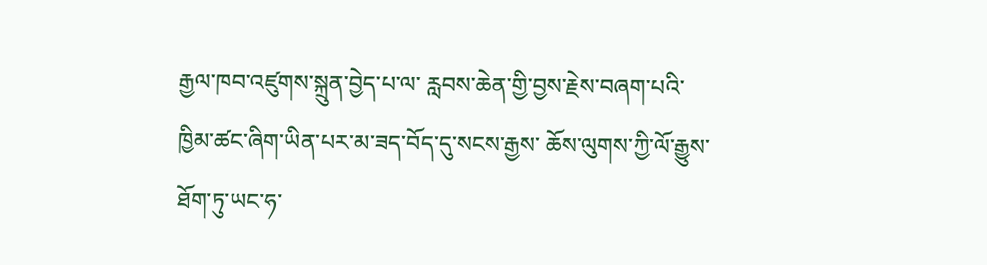རྒྱལ་ཁབ་འཛུགས་སྐྲུན་བྱེད་པ་ལ་ རླབས་ཆེན་གྱི་བྱས་རྗེས་བཞག་པའི་ཁྱིམ་ཚང་ཞིག་ཡིན་པར་མ་ཟད་བོད་དུ་སངས་རྒྱས་ ཆོས་ལུགས་ཀྱི་ལོ་རྒྱུས་ཐོག་ཏུ་ཡང་ཧ་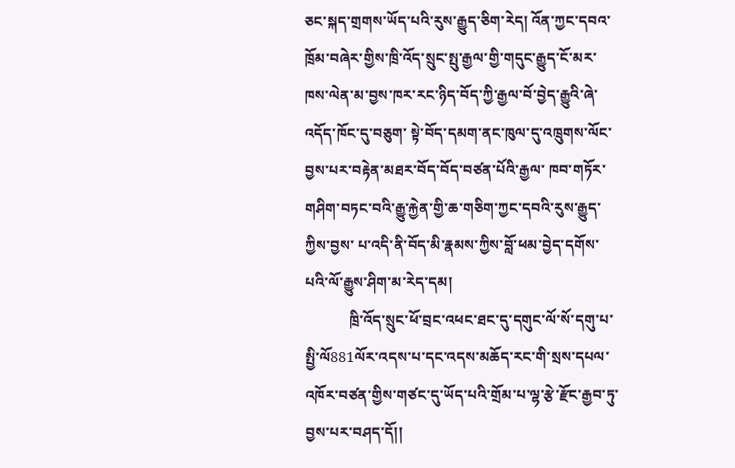ཅང་སྐད་གྲགས་ཡོད་པའི་རུས་རྒྱུད་ཅིག་རེད། འོན་ཀྱང་དབའ་ཁྲོམ་བཞེར་གྱིས་ཁྲི་འོད་སྲུང་སྤུ་རྒྱལ་གྱི་གདུང་རྒྱུད་ངོ་མར་ ཁས་ལེན་མ་བྱས་ཁར་རང་ཉིད་བོད་ཀྱི་རྒྱལ་བོ་བྱེད་རྒྱུའི་ཞེ་འདོད་ཁོང་དུ་བཅུག་ སྟེ་བོད་དམག་ནང་ཁུལ་དུ་འཁྲུགས་ལོང་བྱས་པར་བརྟེན་མཐར་བོད་བོད་བཙན་པོའི་རྒྱལ་ ཁབ་གཏོར་གཤིག་བཏང་བའི་རྒྱུ་རྐྱེན་གྱི་ཆ་གཅིག་ཀྱང་དབའི་རུས་རྒྱུད་ཀྱིས་བྱས་ པ་འདི་ནི་བོད་མི་རྣམས་ཀྱིས་བློ་ཕམ་བྱེད་དགོས་པའི་ལོ་རྒྱུས་ཤིག་མ་རེད་དམ།
            ཁྲི་འོད་སྲུང་ཕོ་བྲང་འཕང་ཐང་དུ་དགུང་ལོ་སོ་དགུ་པ་སྤྱི་ལོ881ལོར་འདས་པ་དང་འདས་མཆོད་རང་གི་སྲས་དཔལ་འཁོར་བཙན་གྱིས་གཙང་དུ་ཡོད་པའི་གྲོམ་པ་ལྷ་རྩེ་རྫོང་རྒྱབ་ཏུ་བྱས་པར་བཤད་དོ།།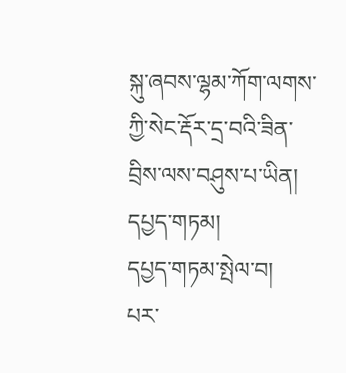སྐུ་ཞབས་ལྷམ་ཀོག་ལགས་ཀྱི་སེང་རྡོར་དྲ་བའི་ཟིན་བྲིས་ལས་བཤུས་པ་ཡིན།
དཔྱད་གཏམ།
དཔྱད་གཏམ་སྤེལ་བ།
པར་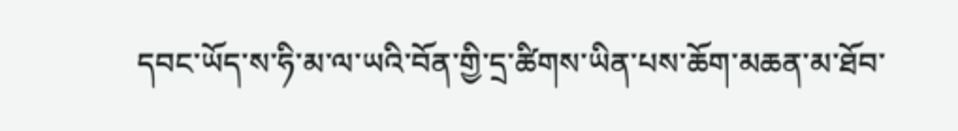དབང་ཡོད་ས་ཧི་མ་ལ་ཡའི་བོན་གྱི་དྲ་ཚིགས་ཡིན་པས་ཆོག་མཆན་མ་ཐོབ་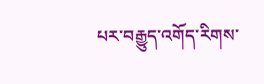པར་བརྒྱུད་འགོད་རིགས་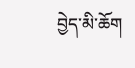བྱེད་མི་ཆོག